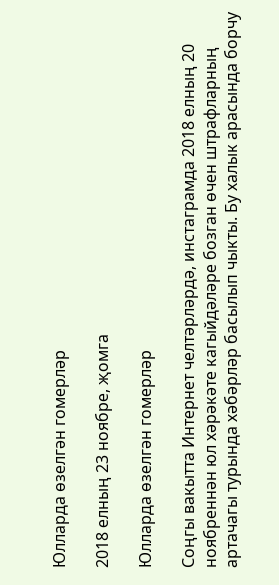Юлларда өзелгән гомерләр

2018 елның 23 ноябре, җомга

Юлларда өзелгән гомерләр

Соңгы вакытта Интернет челтәрләрдә, инстаграмда 2018 елның 20 ноябреннән юл хәрәкәте кагыйдәләре бозган өчен штрафларның артачагы турында хәбәрләр басылып чыкты. Бу халык арасында борчу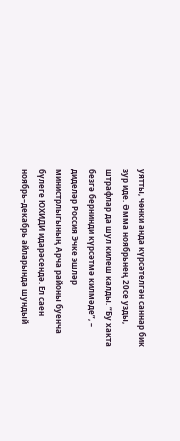уятты, чөнки анда күрсәтелгән саннар бик зур иде. Әмма ноябрьнең 20се узды, штрафлар да шул килеш калды. “Бу хакта безгә бернинди күрсәтмә килмәде”, – диделәр Россия Эчке эшләр министрлыгының Арча районы буенча бүлеге ЮХИДИ идарәсендә. Ел саен ноябрь–декабрь айларында шундый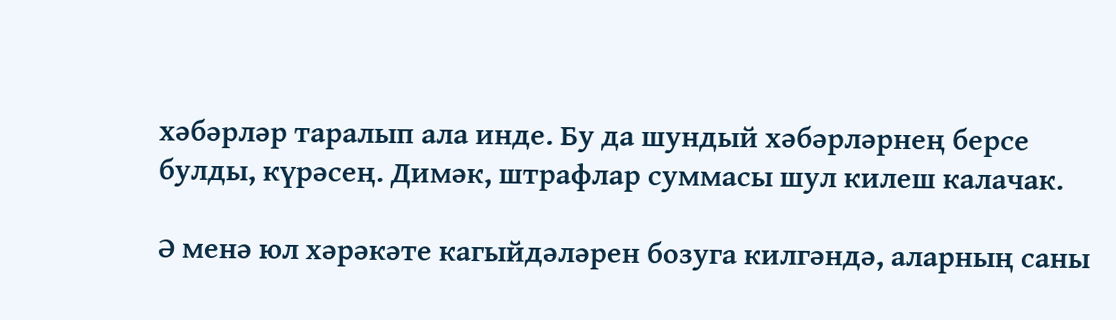хәбәрләр таралып ала инде. Бу да шундый хәбәрләрнең берсе булды, күрәсең. Димәк, штрафлар суммасы шул килеш калачак.

Ә менә юл хәрәкәте кагыйдәләрен бозуга килгәндә, аларның саны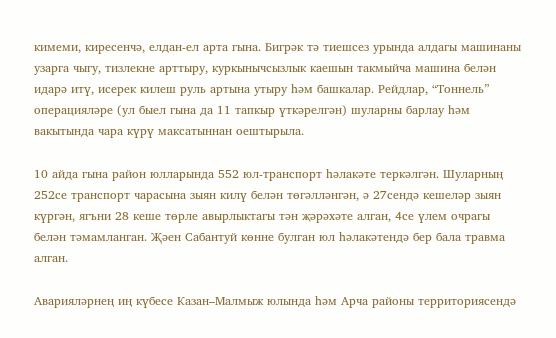кимеми, киресенчә, елдан-ел арта гына. Бигрәк тә тиешсез урында алдагы машинаны узарга чыгу, тизлекне арттыру, куркынычсызлык каешын такмыйча машина белән идарә итү, исерек килеш руль артына утыру һәм башкалар. Рейдлар, “Тоннель” операцияләре (ул быел гына да 11 тапкыр үткәрелгән) шуларны барлау һәм вакытында чара күрү максатыннан оештырыла.

10 айда гына район юлларында 552 юл-транспорт һәлакәте теркәлгән. Шуларның 252се транспорт чарасына зыян килү белән төгәлләнгән, ә 27сендә кешеләр зыян күргән, ягъни 28 кеше төрле авырлыктагы тән җәрәхәте алган, 4се үлем очрагы белән тәмамланган. Җәен Сабантуй көнне булган юл һәлакәтендә бер бала травма алган.

Аварияләрнең иң күбесе Казан–Малмыж юлында һәм Арча районы территориясендә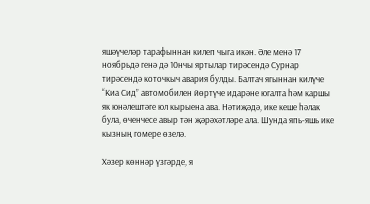яшәүчеләр тарафыннан килеп чыга икән. Әле менә 17 ноябрьдә генә дә 10нчы яртылар тирәсендә Сурнар тирәсендә коточкыч авария булды. Балтач ягыннан килүче “Киа Сид” автомобилен йөртүче идарәне югалта һәм каршы як юнәлештәге юл кырыена ава. Нәтиҗәдә, ике кеше һәлак була, өченчесе авыр тән җәрәхәтләре ала. Шунда япь-яшь ике кызның гомере өзелә.

Хәзер көннәр үзгәрде, я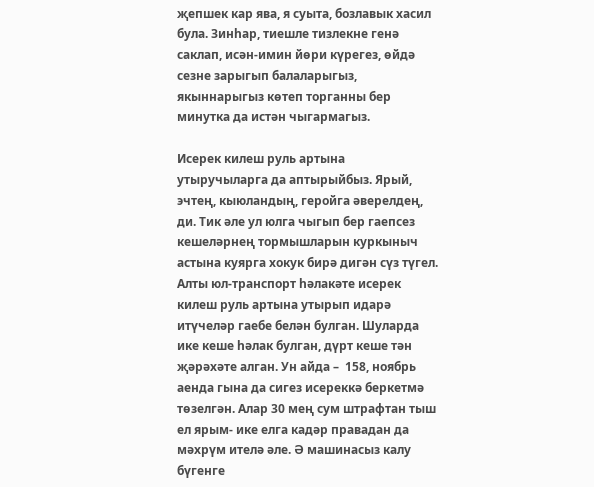җепшек кар ява, я суыта, бозлавык хасил була. Зинһар, тиешле тизлекне генә саклап, исән-имин йөри күрегез, өйдә сезне зарыгып балаларыгыз, якыннарыгыз көтеп торганны бер минутка да истән чыгармагыз.

Исерек килеш руль артына утыручыларга да аптырыйбыз. Ярый, эчтең, кыюландың, геройга әверелдең, ди. Тик әле ул юлга чыгып бер гаепсез кешеләрнең тормышларын куркыныч астына куярга хокук бирә дигән сүз түгел. Алты юл-транспорт һәлакәте исерек килеш руль артына утырып идарә итүчеләр гаебе белән булган. Шуларда ике кеше һәлак булган, дүрт кеше тән җәрәхәте алган. Ун айда –  158, ноябрь аенда гына да сигез исереккә беркетмә төзелгән. Алар 30 мең сум штрафтан тыш ел ярым- ике елга кадәр правадан да мәхрүм ителә әле. Ә машинасыз калу бүгенге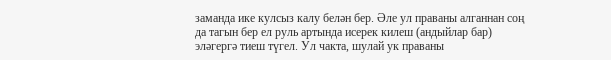заманда ике кулсыз калу белән бер. Әле ул праваны алганнан соң да тагын бер ел руль артында исерек килеш (андыйлар бар) эләгергә тиеш түгел. Ул чакта, шулай ук праваны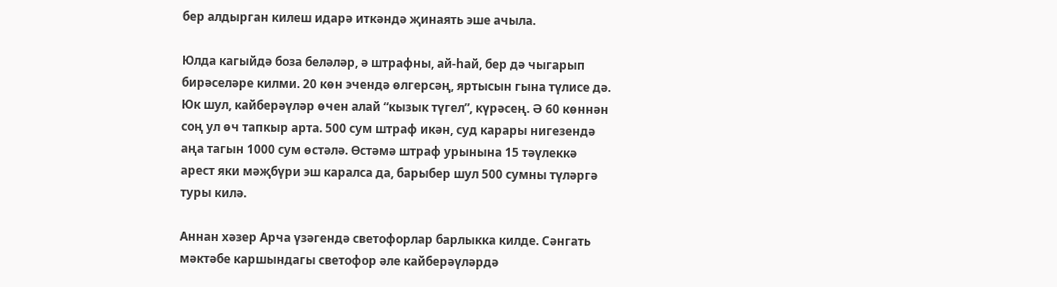бер алдырган килеш идарә иткәндә җинаять эше ачыла.

Юлда кагыйдә боза беләләр, ә штрафны, ай-һай, бер дә чыгарып бирәселәре килми. 20 көн эчендә өлгерсәң, яртысын гына түлисе дә. Юк шул, кайберәүләр өчен алай “кызык түгел”, күрәсең. Ә 60 көннән соң ул өч тапкыр арта. 500 сум штраф икән, суд карары нигезендә аңа тагын 1000 сум өстәлә. Өстәмә штраф урынына 15 тәүлеккә арест яки мәҗбүри эш каралса да, барыбер шул 500 сумны түләргә туры килә.

Аннан хәзер Арча үзәгендә светофорлар барлыкка килде. Сәнгать мәктәбе каршындагы светофор әле кайберәүләрдә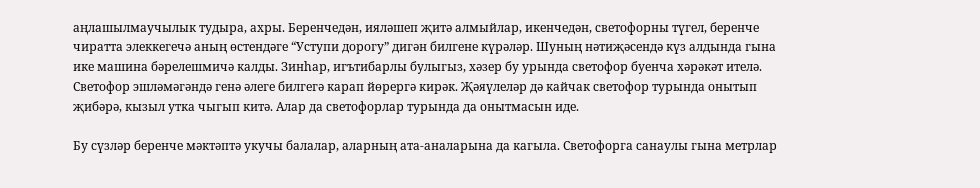аңлашылмаучылык тудыра, ахры. Беренчедән, ияләшеп җитә алмыйлар, икенчедән, светофорны түгел, беренче чиратта элеккегечә аның өстендәге “Уступи дорогу” дигән билгене күрәләр. Шуның нәтиҗәсендә күз алдында гына ике машина бәрелешмичә калды. Зинһар, игътибарлы булыгыз, хәзер бу урында светофор буенча хәрәкәт ителә. Светофор эшләмәгәндә генә әлеге билгегә карап йөрергә кирәк. Җәяүлеләр дә кайчак светофор турында онытып җибәрә, кызыл утка чыгып китә. Алар да светофорлар турында да онытмасын иде.

Бу сүзләр беренче мәктәптә укучы балалар, аларның ата-аналарына да кагыла. Светофорга санаулы гына метрлар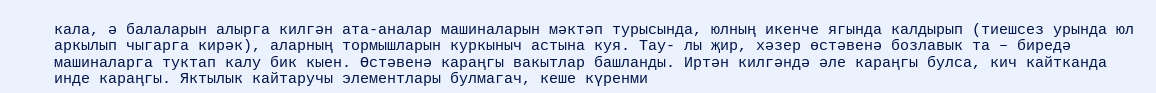кала, ә балаларын алырга килгән ата-аналар машиналарын мәктәп турысында, юлның икенче ягында калдырып (тиешсез урында юл аркылып чыгарга кирәк), аларның тормышларын куркыныч астына куя. Тау- лы җир, хәзер өстәвенә бозлавык та – биредә машиналарга туктап калу бик кыен. Өстәвенә караңгы вакытлар башланды. Иртән килгәндә әле караңгы булса, кич кайтканда инде караңгы. Яктылык кайтаручы элементлары булмагач, кеше күренми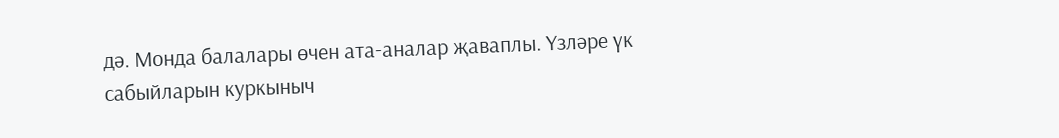дә. Монда балалары өчен ата-аналар җаваплы. Үзләре үк сабыйларын куркыныч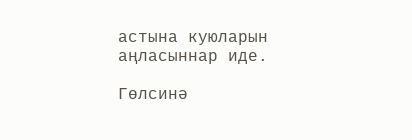астына куюларын аңласыннар иде.

Гөлсинә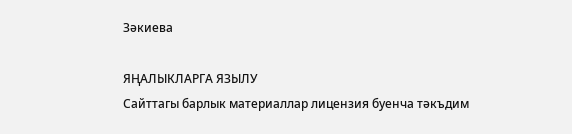Зәкиева

ЯҢАЛЫКЛАРГА ЯЗЫЛУ
Сайттагы барлык материаллар лицензия буенча тәкъдим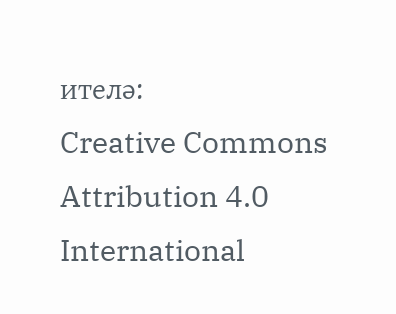ителә:
Creative Commons Attribution 4.0 International